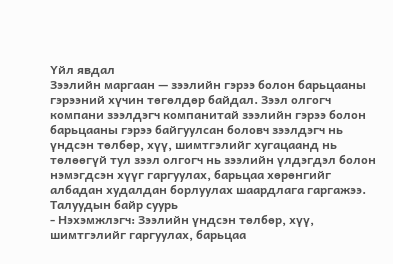Үйл явдал
Зээлийн маргаан — зээлийн гэрээ болон барьцааны гэрээний хүчин төгөлдөр байдал. Зээл олгогч компани зээлдэгч компанитай зээлийн гэрээ болон барьцааны гэрээ байгуулсан боловч зээлдэгч нь үндсэн төлбөр, хүү, шимтгэлийг хугацаанд нь төлөөгүй тул зээл олгогч нь зээлийн үлдэгдэл болон нэмэгдсэн хүүг гаргуулах, барьцаа хөрөнгийг албадан худалдан борлуулах шаардлага гаргажээ.
Талуудын байр суурь
- Нэхэмжлэгч: Зээлийн үндсэн төлбөр, хүү, шимтгэлийг гаргуулах, барьцаа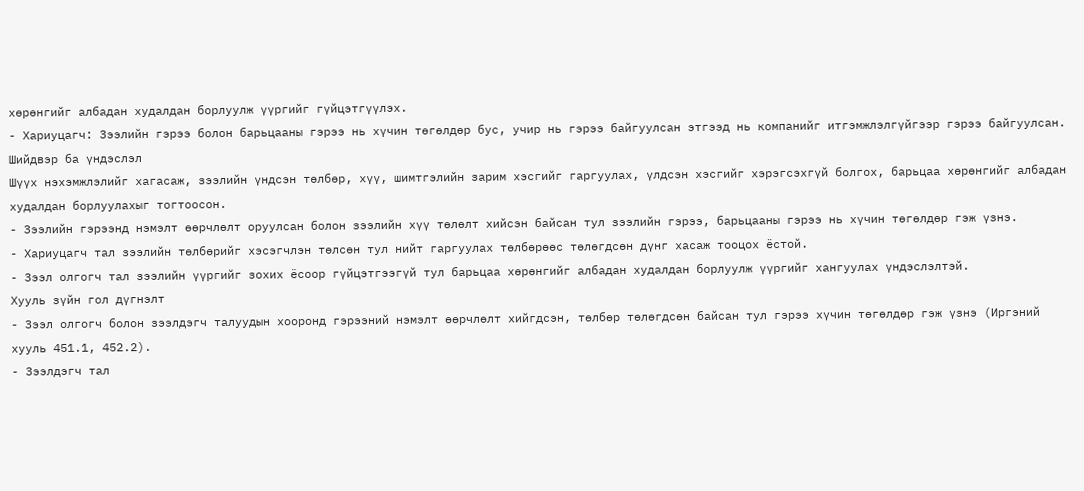хөрөнгийг албадан худалдан борлуулж үүргийг гүйцэтгүүлэх.
- Хариуцагч: Зээлийн гэрээ болон барьцааны гэрээ нь хүчин төгөлдөр бус, учир нь гэрээ байгуулсан этгээд нь компанийг итгэмжлэлгүйгээр гэрээ байгуулсан.
Шийдвэр ба үндэслэл
Шүүх нэхэмжлэлийг хагасаж, зээлийн үндсэн төлбөр, хүү, шимтгэлийн зарим хэсгийг гаргуулах, үлдсэн хэсгийг хэрэгсэхгүй болгох, барьцаа хөрөнгийг албадан худалдан борлуулахыг тогтоосон.
- Зээлийн гэрээнд нэмэлт өөрчлөлт оруулсан болон зээлийн хүү төлөлт хийсэн байсан тул зээлийн гэрээ, барьцааны гэрээ нь хүчин төгөлдөр гэж үзнэ.
- Хариуцагч тал зээлийн төлбөрийг хэсэгчлэн төлсөн тул нийт гаргуулах төлбөрөөс төлөгдсөн дүнг хасаж тооцох ёстой.
- Зээл олгогч тал зээлийн үүргийг зохих ёсоор гүйцэтгээгүй тул барьцаа хөрөнгийг албадан худалдан борлуулж үүргийг хангуулах үндэслэлтэй.
Хууль зүйн гол дүгнэлт
- Зээл олгогч болон зээлдэгч талуудын хооронд гэрээний нэмэлт өөрчлөлт хийгдсэн, төлбөр төлөгдсөн байсан тул гэрээ хүчин төгөлдөр гэж үзнэ (Иргэний хууль 451.1, 452.2).
- Зээлдэгч тал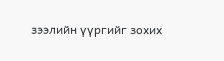зээлийн үүргийг зохих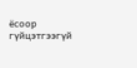ёсоор гүйцэтгээгүй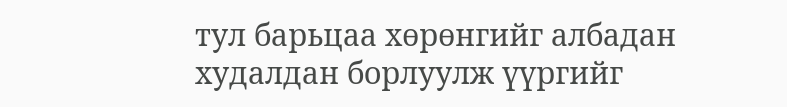тул барьцаа хөрөнгийг албадан худалдан борлуулж үүргийг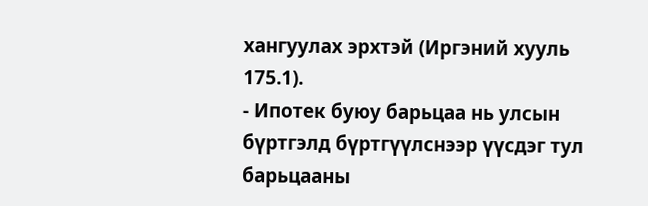хангуулах эрхтэй (Иргэний хууль 175.1).
- Ипотек буюу барьцаа нь улсын бүртгэлд бүртгүүлснээр үүсдэг тул барьцааны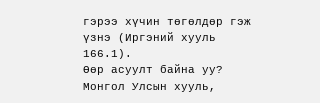гэрээ хүчин төгөлдөр гэж үзнэ (Иргэний хууль 166.1).
Өөр асуулт байна уу?
Монгол Улсын хууль,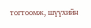тогтоомж, шүүхийн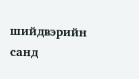шийдвэрийн санд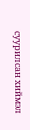суурилсан хиймэл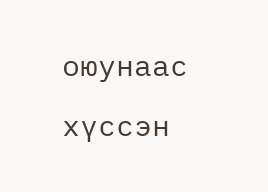оюунаас хүссэн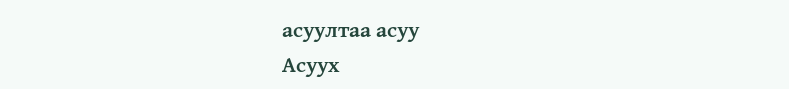асуултаа асуу
Асуух